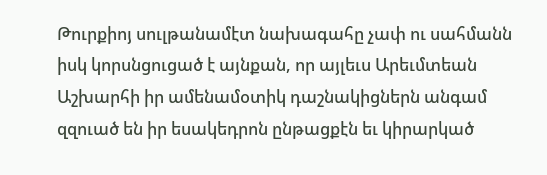Թուրքիոյ սուլթանամէտ նախագահը չափ ու սահմանն իսկ կորսնցուցած է այնքան, որ այլեւս Արեւմտեան Աշխարհի իր ամենամօտիկ դաշնակիցներն անգամ զզուած են իր եսակեդրոն ընթացքէն եւ կիրարկած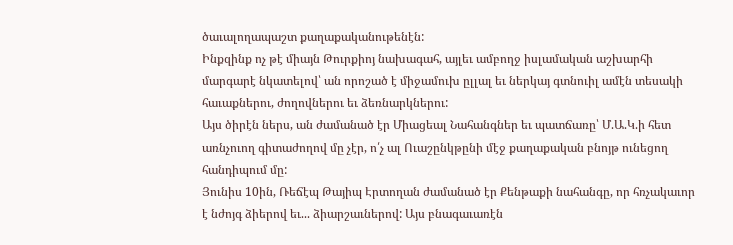ծաւալողապաշտ քաղաքականութենէն:
Ինքզինք ոչ թէ միայն Թուրքիոյ նախագահ, այլեւ ամբողջ իսլամական աշխարհի մարգարէ նկատելով՝ ան որոշած է միջամուխ ըլլալ եւ ներկայ գտնուիլ ամէն տեսակի հաւաքներու, ժողովներու եւ ձեռնարկներու:
Այս ծիրէն ներս, ան ժամանած էր Միացեալ Նահանգներ եւ պատճառը՝ Մ.Ա.Կ.ի հետ առնչուող գիտաժողով մը չէր, ո՛չ ալ Ուաշընկթընի մէջ քաղաքական բնոյթ ունեցող հանդիպում մը:
Յունիս 10ին, Ռեճէպ Թայիպ Էրտողան ժամանած էր Քենթաքի նահանգը, որ հռչակաւոր է նժոյգ ձիերով եւ... ձիարշաւներով: Այս բնագաւառէն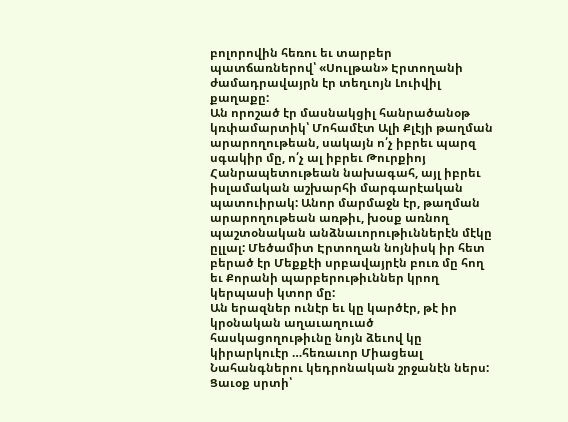բոլորովին հեռու եւ տարբեր պատճառներով՝ «Սուլթան» Էրտողանի ժամադրավայրն էր տեղւոյն Լուիվիլ քաղաքը:
Ան որոշած էր մասնակցիլ հանրածանօթ կռփամարտիկ՝ Մոհամէտ Ալի Քլէյի թաղման արարողութեան, սակայն ո՛չ իբրեւ պարզ սգակիր մը, ո՛չ ալ իբրեւ Թուրքիոյ Հանրապետութեան նախագահ, այլ իբրեւ իսլամական աշխարհի մարգարէական պատուիրակ: Անոր մարմաջն էր, թաղման արարողութեան առթիւ, խօսք առնող պաշտօնական անձնաւորութիւններէն մէկը ըլլալ: Մեծամիտ Էրտողան նոյնիսկ իր հետ բերած էր Մեքքէի սրբավայրէն բուռ մը հող եւ Քորանի պարբերութիւններ կրող կերպասի կտոր մը:
Ան երազներ ունէր եւ կը կարծէր, թէ իր կրօնական աղաւաղուած հասկացողութիւնը նոյն ձեւով կը կիրարկուէր …հեռաւոր Միացեալ Նահանգներու կեդրոնական շրջանէն ներս:
Ցաւօք սրտի՝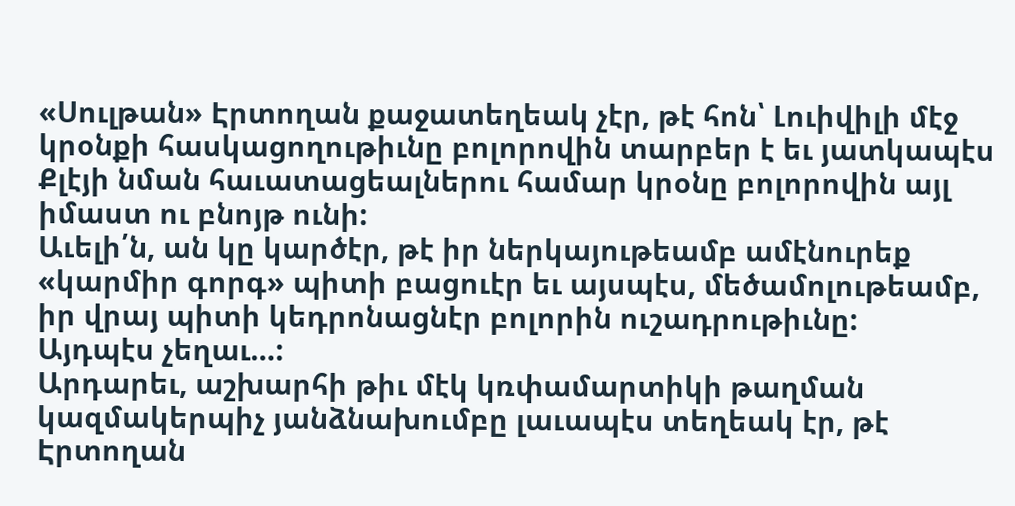«Սուլթան» Էրտողան քաջատեղեակ չէր, թէ հոն՝ Լուիվիլի մէջ կրօնքի հասկացողութիւնը բոլորովին տարբեր է եւ յատկապէս Քլէյի նման հաւատացեալներու համար կրօնը բոլորովին այլ իմաստ ու բնոյթ ունի:
Աւելի՛ն, ան կը կարծէր, թէ իր ներկայութեամբ ամէնուրեք «կարմիր գորգ» պիտի բացուէր եւ այսպէս, մեծամոլութեամբ, իր վրայ պիտի կեդրոնացնէր բոլորին ուշադրութիւնը:
Այդպէս չեղաւ…:
Արդարեւ, աշխարհի թիւ մէկ կռփամարտիկի թաղման կազմակերպիչ յանձնախումբը լաւապէս տեղեակ էր, թէ Էրտողան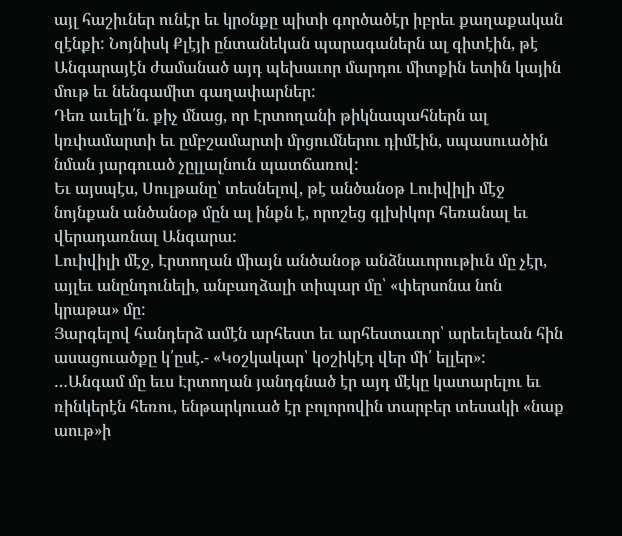այլ հաշիւներ ունէր եւ կրօնքը պիտի գործածէր իբրեւ քաղաքական զէնքի: Նոյնիսկ Քլէյի ընտանեկան պարագաներն ալ գիտէին, թէ Անգարայէն ժամանած այդ պեխաւոր մարդու միտքին ետին կային մութ եւ նենգամիտ գաղափարներ:
Դեռ աւելի՛ն. քիչ մնաց, որ Էրտողանի թիկնապահներն ալ կռփամարտի եւ ըմբշամարտի մրցումներու դիմէին, սպասուածին նման յարգուած չըլլալնուն պատճառով:
Եւ այսպէս, Սուլթանը՝ տեսնելով, թէ անծանօթ Լուիվիլի մէջ նոյնքան անծանօթ մըն ալ ինքն է, որոշեց գլխիկոր հեռանալ եւ վերադառնալ Անգարա:
Լուիվիլի մէջ, Էրտողան միայն անծանօթ անձնաւորութիւն մը չէր, այլեւ անընդունելի, անբաղձալի տիպար մը՝ «փերսոնա նոն կրաթա» մը:
Յարգելով հանդերձ ամէն արհեստ եւ արհեստաւոր՝ արեւելեան հին ասացուածքը կ՛ըսէ.- «Կօշկակար՝ կօշիկէդ վեր մի՛ ելլեր»:
…Անգամ մը եւս Էրտողան յանդգնած էր այդ մէկը կատարելու եւ ռինկերէն հեռու, ենթարկուած էր բոլորովին տարբեր տեսակի «նաք աութ»ի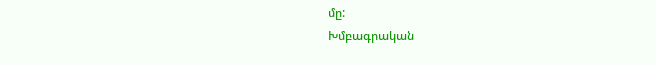մը:
Խմբագրական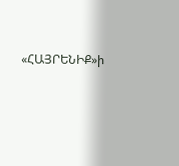«ՀԱՅՐԵՆԻՔ»ի